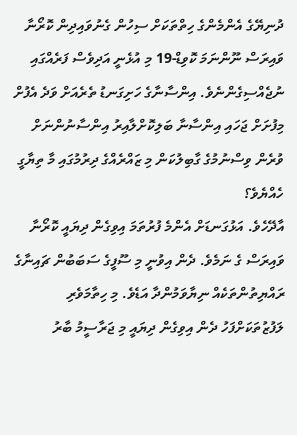ދުނިޔޭގެ އެންމެންގެ ހިތްތަކަށް ސިހުން ގެނުވައިދިން ކޮރޯނާ ވައިރަސް ނޫންނަމަ ކޮވިޑް-19 މި އުޅެނީ އަދިވެސް ފަރެއްގައި ނުޖެއްސިގެންނެވެ. އިންސާނާގެ ހަށިގަނޑު ތެރެއަށް ވަދެ އެފުށް މިފުށަށް ޖަހައި އިންސާނާ ބަލިކޮށްލާއިރު އިންސާނުންނަށް ވުރެން ވިސްނުމުގެ ގާބިލުކަން މި ޒައްރެއްގެ ދިރުމުގައި މާ ތިޔާގީ ހެއްޔެވެ؟
އާދޭހެވެ. އަޅުގަނޑަށް އެންމެ ފުރުތަމަ އިވިގެން ދިޔައީ ކޮރޯނާ ވައިރަސް ގެ ނަމެވެ. ދެން އިވުނީ މި ސޫފީގެ ސަބަބުން ޗައިނާގެ ރައްޔިތުންތަކެއް ނިޔާވަމުންދާ އަޑެވެ. މި ހިތާމަވެރި ލަފުޒުތަކަށްފަހު ދެން އިވިގެން ދިޔައީ މި ޖަރާސީމު ބާރު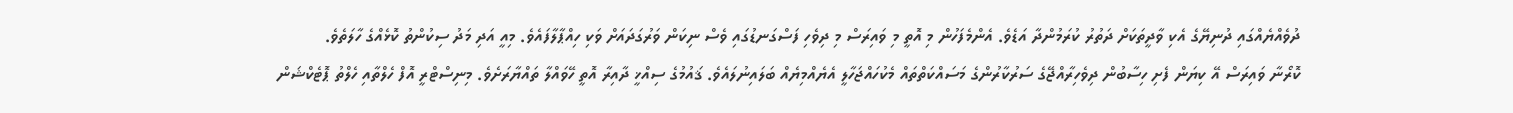ދުވެއްޔެއްގައި ދުނިޔޭގެ އެކި ވާދީތަކަށް ދަތުރު ކުރަމުންދާ އަޑެވެ. އެންމެފަހުން މި އޮތީ މި ވައިރަސް މި ދިވެހި ފަސްގަނޑުގައި ވެސް ނިކަން ވަރުގަދައަށް ވަކި ހިއްޕާލާފައެވެ. މިއީ އަދި މަދު ސިކުންތު ކޮޅެއްގެ ހާލަތެވެ.
ކޮރޯނާ ވައިރަސް އޭ ކިޔަން ފެށި ހިސާބުން ދިވެހިރާއްޖޭގެ ސަރުކާރުންގެ މަސައްކަތްތައް މެކުހައްޖަހާލީ އެޔެއްމިޔެއް ބަލައިނުލައެވެ. ޤައުމުގެ ސިއްޚީ ދާއިރާ އޮތީ ހޭވައްލާ ތައްޔާރަށެވެ. މިނިސްޓްރީ އޮފް ހެލްތާއި ހެލްތު ޕޮޓެކްޝަން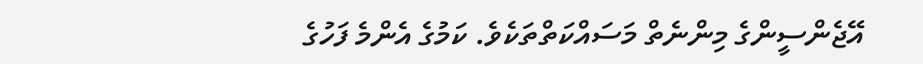އޭޖެންސީންގެ މިންނެތް މަސައްކަތްތަކެވެ. ކަމުގެ އެންމެ ފަހުގެ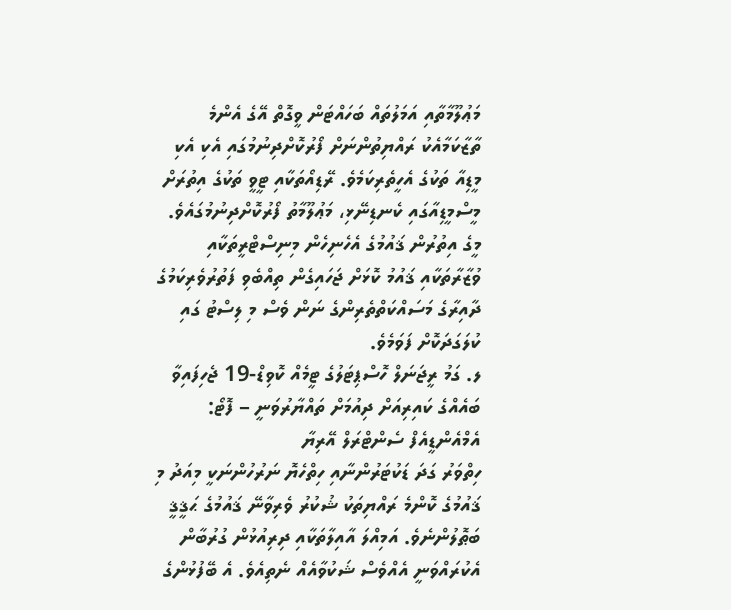މަޢުލޫމާތާއި އަމަލުތައް ބަހައްޓަން ވީގޮތް އޭގެ އެންމެ ތާޒާކަމާއެކު ރައްޔިތުންނަށް ފޯރުކޮށްދިނުމުގައި އެކި އެކި މީޑިއާ ތަކުގެ އެހީތެރިކަމެވެ. ރޭޑިއޯތަކާއި ޓީވީ ތަކުގެ އިތުރަށް މީސްމީޑިއާގައި ކެނޑިނޭޅި، މަޢުލޫމާތު ފޯރުކޮށްދިނުމުގައެވެ. މީގެ އިތުރުން ޤައުމުގެ އެހެނިހެން މިނިސްޓްރީތަކާއި ވުޒާރާތަކާއި ޤައުމު ކޮޅަށް ޖަހައިގެން ތިއްބެވި ފަތުރުވެރިކަމުގެ ދާއިރާގެ މަސައްކަތްތެރިންގެ ނަން ވެސް މި ލިސްޓު ގައި ކުލަގަދަކޮށް ފަވަމެވެ.
ލ. ގަމު ރީޖަނަލް ހޮސްޕިޓަލުގެ ޓީމެއް ކޮވިޑް-19 ޖެހިފައިވާ ބައެއްގެ ކައިރިއަށް ދިއުމަށް ތައްޔާރުވަނީ – ފޮޓޯ: އެމްއެންޑީއެފް ސެންޓްރަލް އޭރިޔާ
ހިތްވަރު ގަދަ ޑަކުޓަރުންނާއި ހިތްހެޔޮ ނަރުހުންނަކީ މިއަދު މި ޤައުމުގެ ކޮންމެ ރައްޔިތަކު ޝުކުރު ވެރިވާނޭ ޤައުމުގެ ޙަޤީޤީ ބަޠޮލުންނެވެ. އަމިއްލަ އާއިލާތަކާއި ދިރިއުޅުން ގުރުބާން އެކުރައްވަނީ އެއްވެސް ޝަކުވާއެއް ނެތިއެވެ. އެ ބޭފުޅުންގެ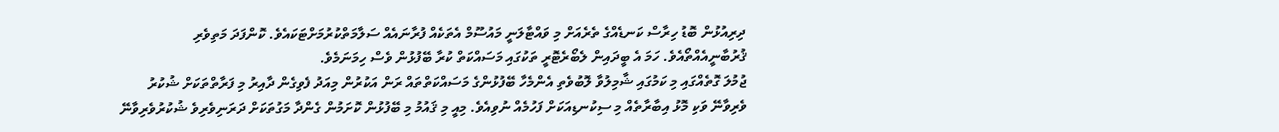ދިރިއުޅުން ބޮޑު ހިރާސް ކަނޑެއްގެ ތެރެއަށް މި ވައްޓާލަނީ މައުސޫމް އެތަކެއް ފުރާނައެއް ސަލާމަތްކުރުމަށްޓަކައެވެ. ކޮންފަދަ މަތިވެރި ޤުރުބާނީއެއްތޯއެވެ. ހަމަ އެ ބީދައިން ލެބޯރެޓޮރީ ތަކުގައި މަސައްކަތް ކުރާ ބޭފުޅުން ވެސް ހިމަނަމެވެ.
ޖުމުލަ ގޮތެއްގައި މި ކަމުގައި ޝާމިލުވާ ލޮބުވެތި އެންމެހާ ބޭފުޅުންގެ މަސައްކަތްތައް ރަން އަކުރުން މިއަދު ފެވިގެން ދާއިރު މި ފަރާތްތަކަށް ޝުކުރު ވެރިވާނޭ ވަކި މޮޅު އިބާރާތެއް މި ސިކުނޑިއަކަށް ފަހުމެއް ނުވިއެވެ. މިއީ މި ޤައުމު މި ބޭފުޅުން ކޮށަމުން ގެންދާ މަގުތަކަށް ދަރަނިވެރިވެ ޝުކުރުވެރިވާނޭ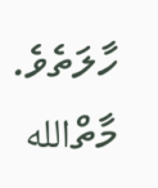ހާލަތެވެ. މާތްالله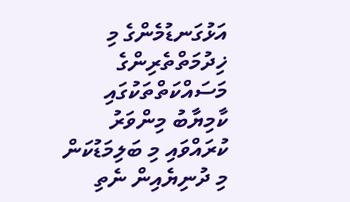އަޅުގަނޑުމެންގެ މި ޚިދުމަތްތެރިންގެ މަސައްކަތްތަކުގައި ކާމިޔާބު މިންވަރު ކުރައްވައި މި ބަލިމަޑުކަން މި ދުނިޔެއިން ނެތި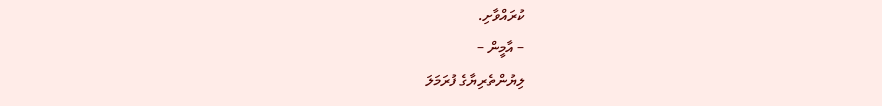ކުރައްވާށި.
– އާމީން –
ލިޔުންތެރިޔާގެ ފުރަމަލަ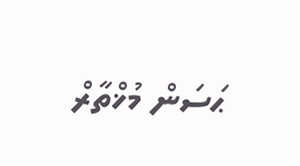ޙަސަން މުޚްތާރް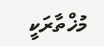މުޚްތާރަކީ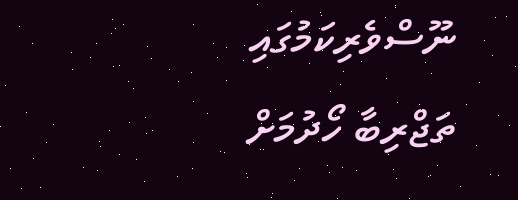ނޫސްވެރިކަމުގައި ތަޖްރިބާ ހޯދުމަށް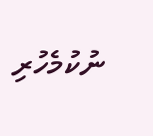ނުކުމެހުރި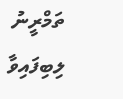ތަމްރީނު ލިބިފައިވާ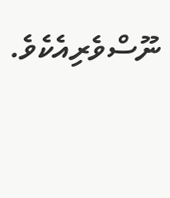ނޫސްވެރިއެކެވެ.